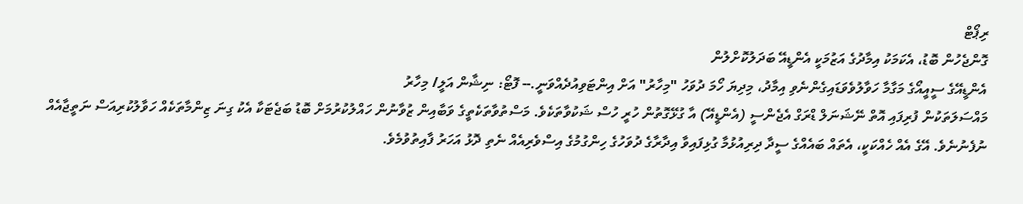ރިޕޯޓް
ގޮންޖެހުން ބޮޑު، އެކަމަކު އިމާދުގެ އަޒުމަކީ އެންޑީއޭ ބަދަލުކޮށްލުން
އެންޑީއޭގެ ސީއީއޯގެ މަގާމާ ހަވާލުވެވަޑައިގެންނެވި އިމާދު، މިދިޔަ ހޯމަ ދުވަހު "މިހާރު" އަށް އިންޓަވިއުދެއްވަނީ.-- ފޮޓޯ: ނިޝާން އަލީ/ މިހާރު
މައްސަލަތަކުން ފުރިފައި އޮތް ނޭޝަނަލް ޑްރަގް އެޖެންސީ (އެންޑީއޭ) އާ ގުޅޭގޮތުން ހުރީ ހުސް ޝަކުވާތަކެވެ. މަސްތުވާތަކެތީގެ ވަބާއިން ޒުވާނުން ހައްލުކުރުމަށް ބޮޑު ބަޖެޓަކާ އެކު ގިނަ ޒިންމާތަކެއް ހަވާލުކުރިއަސް ނަތީޖާއެއް ނުފެނުނެވެ. އޭގެ އެއް ހެއްކަކީ، އެތައް ބައެއްގެ ސީދާ ދިރިއުޅުމާ ގުޅިފައިވާ އިދާރާގެ ދުވަހުގެ ހިންގުމުގެ އިސްވެރިއެއް ނެތި ދޮޅު އަހަރު ފާއިތުވުމެވެ.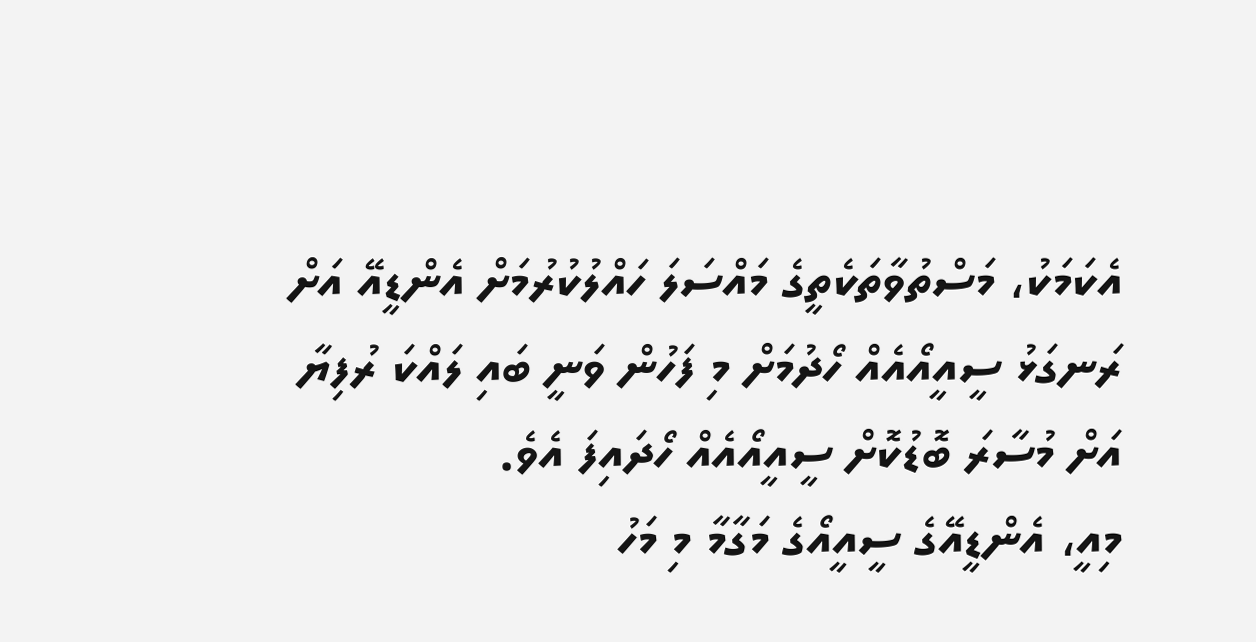އެކަމަކު، މަސްތުވާތަކެތީގެ މައްސަލަ ހައްލުކުރުމަށް އެންޑީއޭ އަށް ރަނގަޅު ސީއީއޯއެއް ހޯދުމަށް މި ފަހުން ވަނީ ބައި ލައްކަ ރުފިޔާ އަށް މުސާރަ ބޮޑުކޮށް ސީއީއޯއެއް ހޯދައިފަ އެވެ.
މިއީ، އެންޑީއޭގެ ސީއީއޯގެ މަގާމާ މި މަހު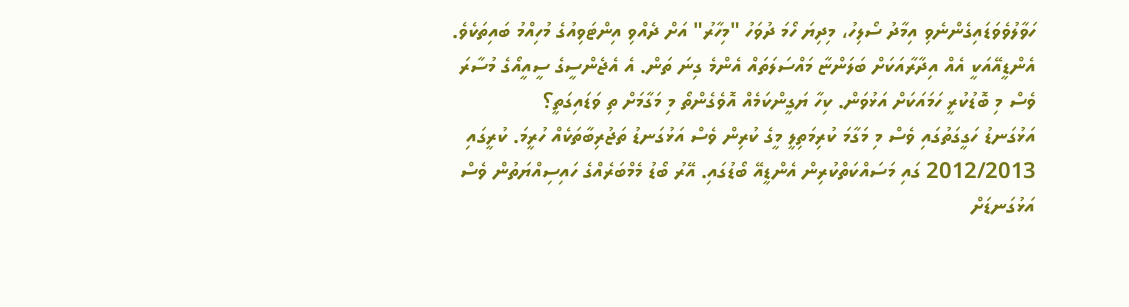ހަވާލުވެވަޑައިގެންނެވި އިމާދު ސޯލިހު، މިދިޔަ ހޯމަ ދުވަހު "މިހާރު" އަށް ދެއްވި އިންޓަވިއުގެ މުހިއްމު ބައިތަކެވެ.
އެންޑީއޭއަކީ އެއް އިދާރާއަކަށް ބަލަންޏާ މައްސަލަތައް އެންމެ ގިނަ ތަން. އެ އެޖެންސީގެ ސީއީއޯގެ މުސާރަ ވެސް މި ބޮޑުކުރީ ހަމައަކަށް އަޅުވަން. ކިހާ ޔަގީންކަމެއް އޮވެގެންތޯ މި މަގާމަށް ތި ވަޑައިގަތީ؟
އަޅުގަނޑު ހަގީގަތުގައި ވެސް މި މަގާމަ ކުރިމަތިލީ މީގެ ކުރިން ވެސް އަޅުގަނޑު ތަޖުރިބާތަކެއް ހުރީމަ. ކުރީގައި 2012/2013 ގައި މަސައްކަތްކުރިން އެންޑީއޭ ބޯޑުގައި. އޭރު ބޯޑު މެމްބަރެއްގެ ހައިސިއްޔަތުން ވެސް އަޅުގަނޑަށް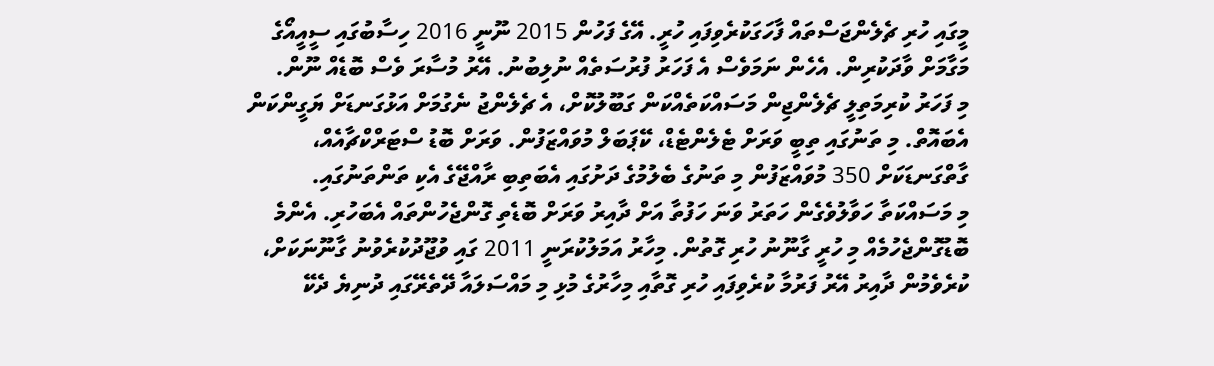މީގައި ހުރި ޗެލެންޖަސްތައް ފާހަގަކުރެވިފައި ހުރީ. އޭގެ ފަހުން 2015 ނޫނީ 2016 ހިސާބުގައި ސީއީއޯގެ މަގާމަށް ވާދަކުރިން. އެހެން ނަމަވެސް އެ ފަހަރު ފުރުސަތެއް ނުލިބުނު. އޭރު މުސާރަ ވެސް ބޮޑެއް ނޫން.
މި ފަހަރު ކުރިމަތިލީ ޗެލެންޖިން މަސައްކަތެއްކަން ގަބޫލުކޮށް، އެ ޗެލެންޖު ނެގުމަށް އަޅުގަނޑަށް ޔަގީންކަން އެބައޮތް. މި ތަނުގައި ތިބީ ވަރަށް ޓެލެންޓެޑް، ކޭޕަބަލް މުވައްޒަފުން. ވަރަށް ބޮޑު ސްޓަރްކްޗާއެއް، ގާތްގަނޑަކަށް 350 މުވައްޒަފުން މި ތަނުގެ ބެލުމުގެ ދަށުގައި އެބަތިބި ރާއްޖޭގެ އެކި ތަންތަނުގައި.
މި މަސައްކަތާ ހަވާލުވެގެން ހަތަރު ވަނަ ހަފުތާ އަށް ދާއިރު ވަރަށް ބޮޑެތި ގޮންޖެހުންތައް އެބަހުރި. އެންމެ ބޮޑުގޮންޖެހުމެއް މި ހުރީ ގާނޫނު ހުރި ގޮތުން. މިހާރު އަމަލުކުރަނީ 2011 ގައި ވުޖޫދުކުރެވުނު ގާނޫނަކަށް، ކުރެވެމުން ދާއިރު އޭރު ފަރުމާ ކުރެވިފައި ހުރި ގޮތާއި މިހާރުގެ މުޅި މި މައްސަލައާ ދޭތެރޭގައި ދުނިޔެ ދެކޭ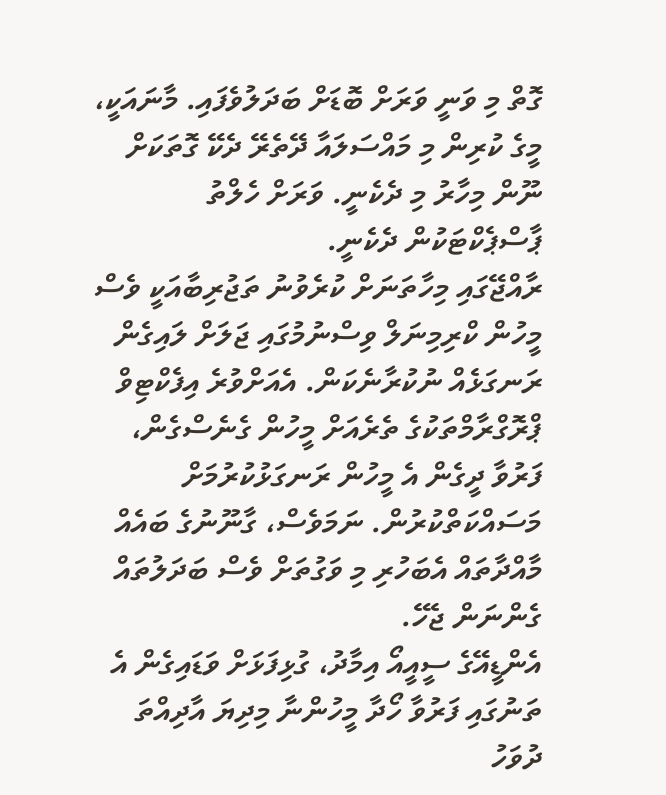ގޮތް މި ވަނީ ވަރަށް ބޮޑަށް ބަދަލުވެފައި. މާނައަކީ، މީގެ ކުރިން މި މައްސަލައާ ދޭތެރޭ ދެކޭ ގޮތަކަށް ނޫން މިހާރު މި ދެކެނީ. ވަރަށް ހެލްތު ޕާސްޕެކްޓަކުން ދެކެނީ.
ރާއްޖޭގައި މިހާތަނަށް ކުރެވުނު ތަޖުރިބާއަކީ ވެސް މީހުން ކްރިމިނަލް ވިސްނުމުގައި ޖަލަށް ލައިގެން ރަނގަޅެއް ނުކުރާނެކަން. އެއަށްވުރެ އިފެކްޓިވް ޕްރޮގްރާމްތަކުގެ ތެރެއަށް މީހުން ގެނެސްގެން، ފަރުވާ ދީގެން އެ މީހުން ރަނގަޅުކުރުމަށް މަސައްކަތްކުރުން. ނަމަވެސް، ގާނޫނުގެ ބައެއް މާއްދާތައް އެބަހުރި މި ވަގުތަށް ވެސް ބަދަލުތައް ގެންނަން ޖެހޭ.
އެންޑީއޭގެ ސީއީއޯ އިމާދު، ގުޅިފަޅަށް ވަޑައިގެން އެ ތަނުގައި ފަރުވާ ހޯދާ މީހުންނާ މިދިޔަ އާދިއްތަ ދުވަހު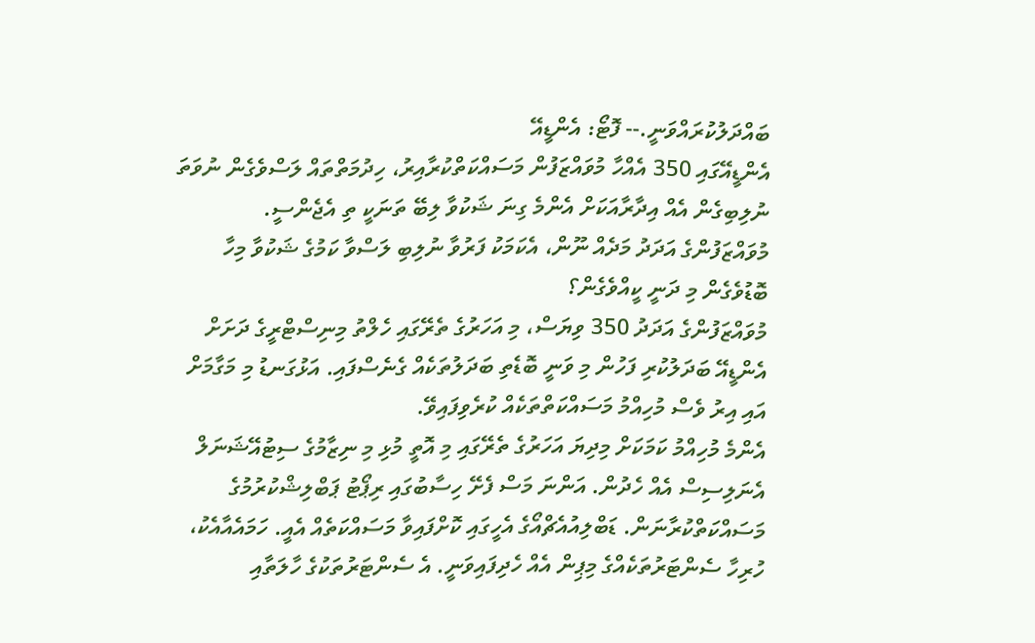ބައްދަލުކުރައްވަނީ.-- ފޮޓޯ: އެންޑީއޭ
އެންޑީއޭގައި 350 އެއްހާ މުވައްޒަފުން މަސައްކަތްކުރާއިރު، ހިދުމަތްތައް ލަސްވެގެން ނުވަތަ ނުލިބިގެން އެއް އިދާރާއަކަށް އެންމެ ގިނަ ޝަކުވާ ލިބޭ ތަނަކީ ތި އެޖެންސީ. މުވައްޒަފުންގެ އަދަދު މަދެއް ނޫން، އެކަމަކު ފަރުވާ ނުލިބި ލަސްވާ ކަމުގެ ޝަކުވާ މިހާ ބޮޑުވެގެން މި ދަނީ ކީއްވެގެން؟
މުވައްޒަފުންގެ އަދަދު 350 ވިޔަސް، މި އަހަރުގެ ތެރޭގައި ހެލްތު މިނިސްޓްރީގެ ދަށަށް އެންޑީއޭ ބަދަލުކުރި ފަހުން މި ވަނީ ބޮޑެތި ބަދަލުތަކެއް ގެނެސްފައި. އަޅުގަނޑު މި މަގާމަށް އައި އިރު ވެސް މުހިއްމު މަސައްކަތްތަކެއް ކުރެވިފައިވޭ.
އެންމެ މުހިއްމު ކަމަކަށް މިދިޔަ އަހަރުގެ ތެރޭގައި މި އޮތީ މުޅި މި ނިޒާމުގެ ސިޓުއޭޝަނަލް އެނަލިސިސް އެއް ހެދުން. އަންނަ މަސް ފެށޭ ހިސާބުގައި ރިޕޯޓު ޕަބްލިޝްކުރުމުގެ މަސައްކަތްކުރާނަން. ޑަބްލިއުއެޗްއޯގެ އެހީގައި ކޮށްފައިވާ މަސައްކަތެއް އެއީ. ހަމައެއާއެކު، ހުރިހާ ސެންޓަރުތަކެއްގެ މިޕިން އެއް ހެދިފައިވަނީ. އެ ސެންޓަރުތަކުގެ ހާލަތާއި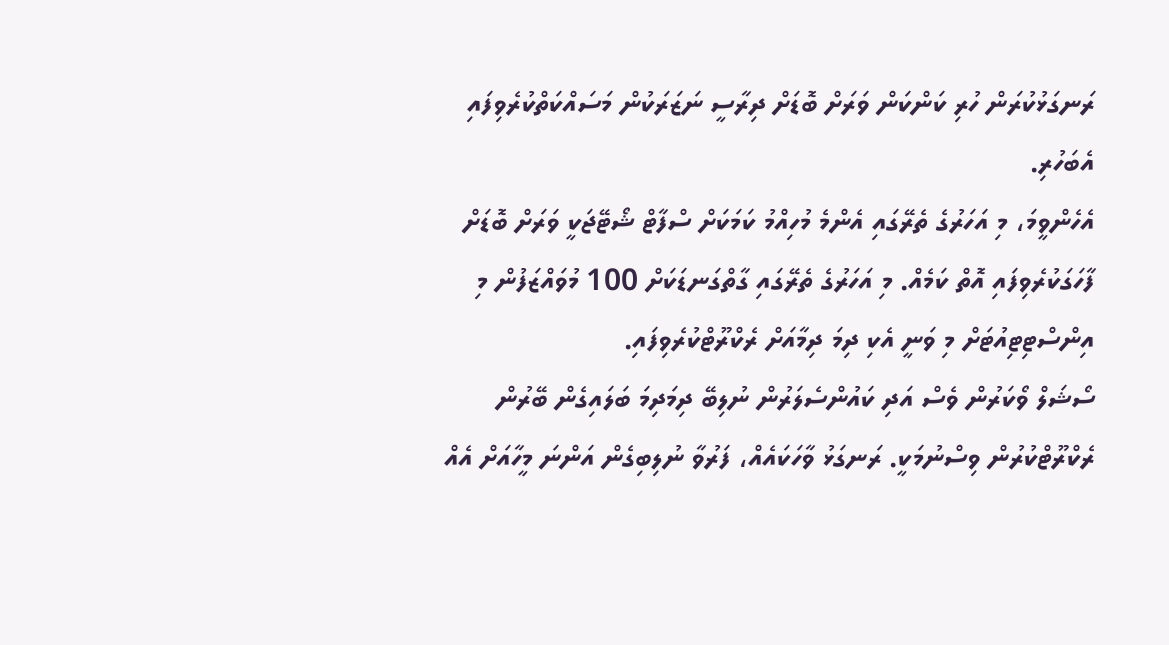ރަނގަޅުކުރަން ހުރި ކަންކަން ވަރަށް ބޮޑަށް ދިރާސީ ނަޒަރަކުން މަސައްކަތްކުރެވިފައި އެބަހުރި.
އެހެންވީމަ، މި އަހަރުގެ ތެރޭގައި އެންމެ މުހިއްމު ކަމަކަށް ސްފާޓް ޝޯޓޭޖަކީ ވަރަށް ބޮޑަށް ފާހަގަކުރެވިފައި އޮތް ކަމެއް. މި އަހަރުގެ ތެރޭގައި ގާތްގަނޑަކަށް 100 މުވައްޒަފުން މި އިންސްޓިޓިއުޓަށް މި ވަނީ އެކި ދިމަ ދިމާއަށް ރެކްރޫޓްކުރެވިފައި.
ސޯޝަލް ވޯކަރުން ވެސް އަދި ކައުންސެލަރުން ނުލިބޭ ދިމަދިމަ ބަލައިގެން ބޭރުން ރެކްރޫޓްކުރުން ވިސްނުމަކީ. ރަނގަޅު ވާހަކައެއް، ފަރުވާ ނުލިބިގެން އަންނަ މީހާއަށް އެއް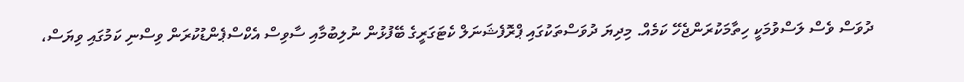ދުވަސް ވެސް ލަސްވުމަކީ ހިތާމަކުރަންޖެހޭ ކަމެއް. މިދިޔަ ދުވަސްތަކުގައި ޕްރޮފެޝަނަލް ކެޓަގަރީގެ ބޭފުޅުން ނުލިބުމާއި ސާވިސް އެކްސްޕެންޑުކުރަން ވިސްނި ކަމުގައި ވިޔަސް،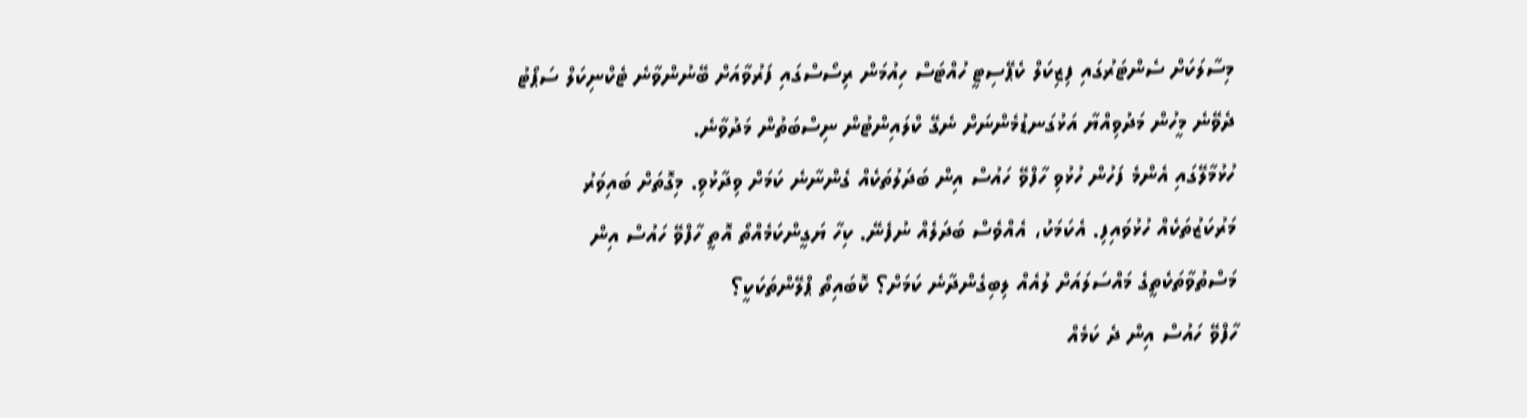މިސާލަކަށް ސެންޓަރުގައި ފިޒިކަލް ކެޕޭސިޓީ ހުއްޓަސް ހިއުމަން ރިސޯސްގައި ފަރުވާއަށް ބޭނުންވާނެ ޓެކްނިކަލް ސަޕޯޓު ދެވޭނެ މީހުން މަދުވިއްޔާ އަޅުގަނޑުމެންނަށް ނެގޭ ކްލައިންޓުން ނިސްބަތުން މަދުވާނެ.
ހުޅުމާލޭގައި އެންމެ ފަހުން ހުޅުވި ހާފްވޭ ހައުސް އިން ބަދަލުތަކެއް ގެންނާނެ ކަމަށް ވިދާޅުވި. މިގޮތަށް ބައިވަރު މަރުކަޒުތަކެއް ހުޅުވައިފި. އެކަމަކު، އެއްވެސް ބަދަލެއް ނުފެނޭ. ކިހާ ޔަގީންކަމެއްތޯ އޮތީ ހާފްވޭ ހައުސް އިން މަސްތުވާތަކެތީގެ މައްސަލައަށް ލުއެއް ލިބިގެންދާނެ ކަމަށް؟ ކޮބައިތޯ ޕްލޭންތަކަކީ؟
ހާފްވޭ ހައުސް އިން ދެ ކަމެއް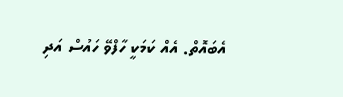އެބައޮތް. އެއް ކަމަކީ ހާފްވޭ ހައުސް އަދި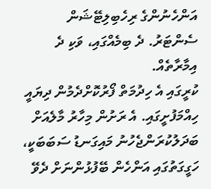އަންހެނުންގެ ރިހެބިލިޓޭޝަން ސެންޓަރު. ދެ ބިމެއްގައި، ވަކި ދެ އިމާރާތެއް.
ކުރީގައި އެ ހިދުމަތް ފޯރުކޮށްދެމުން ދިޔައީ ހިއްމަފުށީގައި. އެ ރަށުން މިހާރު މާލެއަށް ބަދަލުކުރަންޖެހުނު މައިގަނޑު ސަބަބަކީ، ހަގީގަތުގައި އަންހެން ބޭފުޅުންނަށް ދެވޭ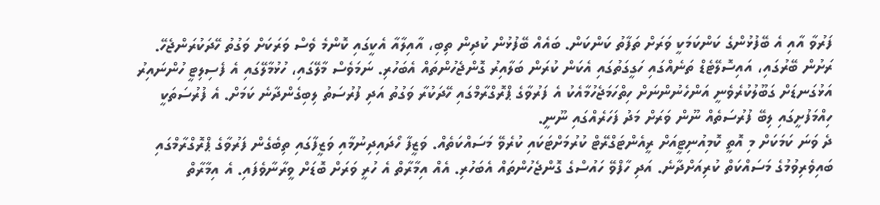ފަރުވާ އާއި އެ ބޭފުޅުންގެ ކަންކަމަކީ ވަރަށް ތަފާތު ކަންކަން. ބައެއް ބޭފުޅުން ކުދިން ތިބި، އާއިލާއާ އެކީގައި ކޮންމެ ވެސް ވަރަކަށް ވަގުތު ހޭދަކުރަންޖެހޭ. ރަށުން ބޭރުގައި، އައިސޮލޭޓެޑް ތަނެއްގައި ހަގީގަތުގައި އެކަން ކުރަން ބަލާއިރު ގޮންޖެހުންތައް އެބަހުރި. ނަމަވެސް މާލޭގައި، ހުޅުމާލޭގައި އެ ފެސިލިޓީ ހުންނައިރު އަޅުގަނޑަށް ގަބޫލުކުރެވެނީ އަންހެނުންނަށް ހިތްހަމަޖެހުމާއެކު އެ ފަރުވާގެ ޕްރޮގްރާމްގައި ހޭދަކުރާ ވަގުތު އަދި ފުރުސަތު ލިބިގެންދާނެ ކަމަށް. އެ ފުރުސަތަކީ ހިއްމަފުށީގައި ލިބޭ ފުރުސަތެއް ނޫން ވަރަށް މަދު ފަހަރެއްގައި ނޫނީ.
ދެ ވަނަ ކަމަކަށް މި އޮތީ ކޮމިއުނިޓީއަށް ރީއެންޓަގްރޭޓް ކުރުމަށްޓަކައި ކުރެވޭ މަސައްކަތެއް. ވަޒީފާ ހޯދައިދިނުމާއި ވަޒީފާގައި ތިބެގެން ފަރުވާގެ ޕްރޮގްރާމްގައި ބައިވެރިވުމުގެ މަސައްކަތް ކުރިއަށްދާނެ. އަދި ހާފްވޭ ހައުސްގެ ގޮންޖެހުންތައް އެބަހުރި. އެއް އިމާރާތް އެ ހުރީ ވަރަށް ބޮޑަށް ވީރާނާވެފައި. އެ އިމާރާތް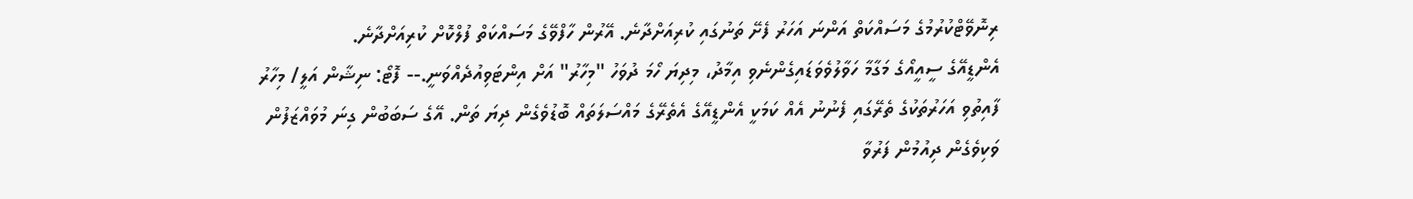ރިނޮވޭޓްކުރުމުގެ މަސައްކަތް އަންނަ އަހަރު ފެށޭ ތަނުގައި ކުރިއަށްދާނެ. އޭރުން ހާފްވޭގެ މަސައްކަތް ފުލްކޮށް ކުރިއަށްދާނެ.
އެންޑީއޭގެ ސީއީއޯގެ މަގާމާ ހަވާލުވެވަޑައިގެންނެވި އިމާދު، މިދިޔަ ހޯމަ ދުވަހު "މިހާރު" އަށް އިންޓަވިއުދެއްވަނީ.-- ފޮޓޯ: ނިޝާން އަލީ/ މިހާރު
ފާއިތުވި އަހަރުތަކުގެ ތެރޭގައި ފެނުނު އެއް ކަމަކީ އެންޑީއޭގެ އެތެރޭގެ މައްސަލަތައް ބޮޑުވެގެން ދިޔަ ތަން. އޭގެ ސަބަބުން ގިނަ މުވައްޒަފުން ވަކިވެގެން ދިއުމުން ފަރުވާ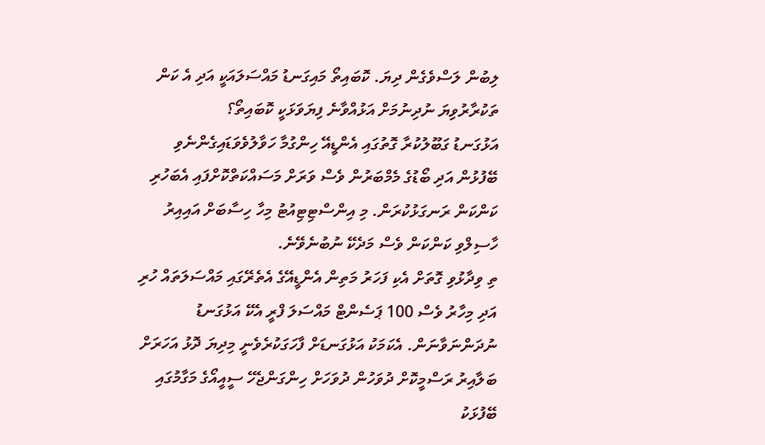ލިބުން ލަސްވެގެން ދިޔަ. ކޮބައިތޯ މައިގަނޑު މައްސަލައަކީ އަދި އެ ކަން ތަކުރާރުވިޔަ ނުދިނުމަށް އަޅުއްވާނެ ފިޔަވަޅަކީ ކޮބައިތޯ؟
އަޅުގަނޑު ގަބޫލުކުރާ ގޮތުގައި އެންޑީއޭ ހިންގުމާ ހަވާލުވެވަޑައިގެންނެވި ބޭފުޅުން އަދި ބޯޑުގެ މެމްބަރުން ވެސް ވަރަށް މަސައްކަތްކޮށްފައި އެބަހުރި ކަންކަން ރަނގަޅުކުރަން. މި އިންސްޓިޓިއުޓު މިހާ ހިސާބަށް އައިއިރު ހާސިލްވި ކަންކަން ވެސް މަދެކޭ ނުބުނެވޭނެ.
ތި ވިދާޅުވި ގޮތަށް އެކި ފަހަރު މަތިން އެންޑީއޭގެ އެތެރޭގައި މައްސަލަތައް ހުރި އަދި މިހާރު ވެސް 100 ޕަސެންޓް މައްސަލަ ފްރީ އެކޭ އަޅުގަނޑު ނުދަންނަވާނަން. އެކަމަކު އަޅުގަނޑަށް ފާހަގަކުރެވެނީ މިދިޔަ ދޮޅު އަހަރަށް ބަލާއިރު ރަސްމީކޮށް ދުވަހުން ދުވަހަށް ހިންގަންޖެހޭ ސީއީއޯގެ މަގާމުގައި ބޭފުޅަކު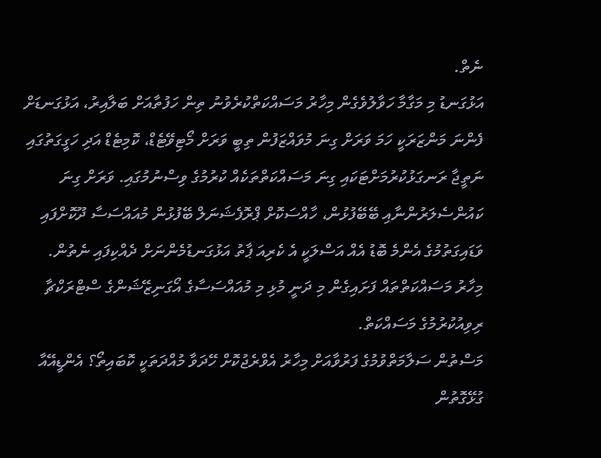ނެތް.
އަޅުގަނޑު މި މަގާމާ ހަވާލުވެގެން މިހާރު މަސައްކަތްކުރެވުނު ތިން ހަފުތާއަށް ބަލާއިރު، އަޅުގަނޑަށް ފެންނަ މަންޒަރަކީ ހަމަ ވަރަށް ގިނަ މުވައްޒަފުން ތިބީ ވަރަށް މޯޓިވޭޓެޑް، ކޮމިޓެޑް އަދި ހަގީގަތުގައި ނަތީޖާ ރަނގަޅުކުރުމަށްޓަކައި ގިނަ މަސައްކަތްތަކެއް ކުރުމުގެ ވިސްނުމުގައި. ވަރަށް ގިނަ ކައުންސެލަރުންނާއި ބޭބޭފުޅުން، ހާއްސަކޮށް ޕްރޮފެޝަނަލް ބޭފުޅުން މުއައްސަސާ ދޫކޮށްފައި ވަޑައިގަތުމުގެ އެންމެ ބޮޑު އެއް އަސްލަކީ އެ ކެރިއަ ޕާތު އަޅުގަނޑުމެންނަށް ދެއްކިފައި ނެތުން. މިހާރު މަސައްކަތްތައް ފަށައިގެން މި ދަނީ މުޅި މި މުއައްސަސާގެ އޯގަނިޒޭޝަންގެ ސްޓްރަކްޗާ ރިވިއުކުރުމުގެ މަސައްކަތް.
މަސްތުން ސަލާމަތްވުމުގެ ފަރުވާއަށް މިހާރު އެވްރެޖުކޮށް ހޭދަވާ މުއްދަތަކީ ކޮބައިތޯ؟ އެންޑީއޭއާ ގުޅޭގޮތުން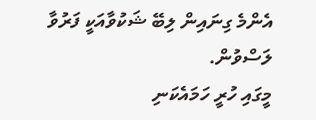އެންމެ ގިނައިން ލިބޭ ޝަކުވާއަކީ ފަރުވާ ލަސްވުން.
މީގައި ހުރީ ހަމައެކަނި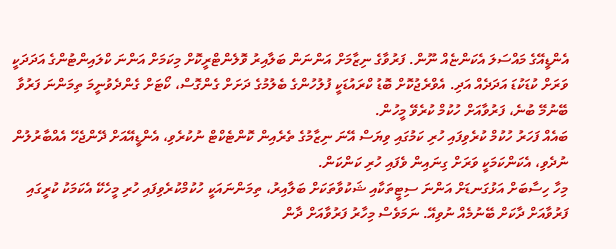އެންޑީއޭގެ މައްސަލަ އެކަންޏެއް ނޫން. ފަރުވާގެ ނިޒާމަށް އަންނަން ބަލާއިރު ވޮލެންޓްރީކޮށް މިކަމަށް އަންނަ ކްލައިންޓުންގެ އަދަދަކީ ވަރަށް ކުޑަކުޑަ އަދަދެއް އަދި. އެވްރެޖުކޮށް ބޮޑު ކްރައުޑަކީ ފުލުހުންގެ ބެލުމުގެ ދަށަށް ގެންގޮސް، ކޯޓަށް ގެންދެވުނީމަ ތިމަންނަ ފަރުވާ ބޭނުމޭ ބުނެ، ފަރުވާއަށް ހުކުމް ކުރެވޭ މީހުން.
ބައެއް ފަހަރު ހުކުމް ކުރެވިފައި ހުރި ކަމުގައި ވިޔަސް އޭނަ ނިޒާމުގެ ތެރެއިން ކޮންޓެކްޓް ނުކުރެވި، އެންޑީއޭއަށް ދޭންޖެހޭ އެއްބާރުލުން ނުދެވި، އެކަންކަމަކީ ވަރަށް ގިނައިން ވެފައި ހުރި ކަންކަން.
މިހާ ހިސާބަށް އަޅުގަނޑަށް އަންނަ ސިޓީތަކާއި ޝަކުވާތަކަށް ބަލާއިރު، ތިމަންނައަކީ ހުކުމްކުރެވިފައި ހުރި މީހެކޭ އެކަމަކު ކުރީގައި ފަރުވާއަށް ދާކަށް ބޭނުމެއް ނުވިއޭ. ނަމަވެސް މިހާރު ފަރުވާއަށް ދާން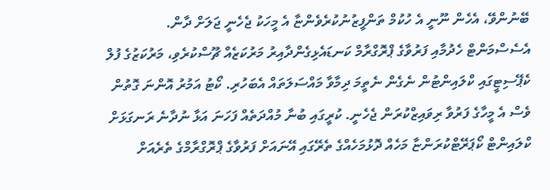ބޭނުންވޭ، އެހެން ނޫނީ އެ ހުކުމް ތަންފީޒުނުކުރެވެންޏާ އެ މީހަކު ޖެހެނީ ޖަލަށް ދާން.
އެސެސްމަންޓް ހެދުމާއި ފަރުވާގެ ޕްރޮގްރާމް ކަނޑައެޅިގެންދާއިރު މަރުކަޒެއް ޗޫސްކުރެވި، މަރުކަޒުގެ ފުލް ކެޕޭސިޓީގައި ކްލައިންޓުން ނެގެން ނެތީމަ ދިމާވާ މައްސަލަތައް އެބަހުރި. ކޯޓު އަމުރު އޮންނަ ގޮތުން ވެސް އެ މީހާގެ ފަރުވާ ރިވައިޒްކުރަން ޖެހެނީ. ކުރީގައި ބުނާ މުއްދަތެއް ފަހަނަ އަޅާ ނުދާނެ ރަނގަޅަށް ކްލައިންޓް ކޯޕަރޭޓްކުރަންޏާ މަހެއް ދޮޅުމަހެއްގެ ތެރޭގައި އޭނައަށް ފަރުވާގެ ޕްރޮގްރާމްގެ ތެރެއަށް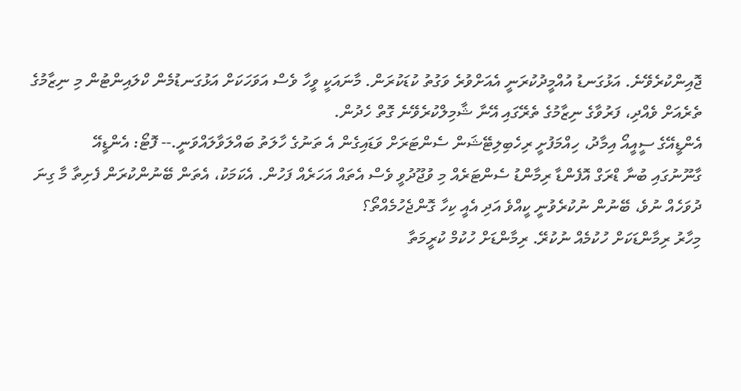ޖޮއިންކުރެވޭނެ. އަޅުގަނޑު އުއްމީދުކުރަނީ އެއަށްވުރެ ވަގުތު ކުޑަކުރަން. މާނައަކީ ވީހާ ވެސް އަވަހަކަށް އަޅުގަނޑުމެން ކްލައިންޓުން މި ނިޒާމުގެ ތެރެއަށް ވެއްދި، ފަރުވާގެ ނިޒާމުގެ ތެރޭގައި އޭނާ ޝާމިލްކުރެވޭނެ ގޮތް ހެދުން.
އެންޑީއޭގެ ސީއީއޯ އިމާދު، ހިއްމަފުށީ ރިހެބިލިޓޭޝަން ސެންޓަރަށް ވަޑައިގެން އެ ތަނުގެ ހާލަތު ބައްލަވާލައްވަނީ.-- ފޮޓޯ: އެންޑީއޭ
ގާނޫނުގައި ބުނާ ޑްރަގް އޮފެންޑާ ރިމާންޑު ސެންޓަރެއް މި ވުޖޫދުވީ ވެސް އެތައް އަހަރެއް ފަހުން. އެކަމަކު، އެތަން ބޭނުންކުރަން ފެށިތާ މާ ގިނަ ދުވަހެއް ނުވެ، ބޭނުން ނުކުރެވުނީ ކީއްވެ އަދި އެއީ ކިހާ ގޮންޖެހުމެއްތޯ؟
މިހާރު ރިމާންޑަކަށް ހުކުމެއް ނުކުރޭ. ރިމާންޑަށް ހުކުމް ކުރީމަތާ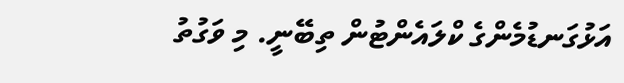އަޅުގަނޑުމެންގެ ކްލައެންޓުން ތިބޭނީ. މި ވަގުތު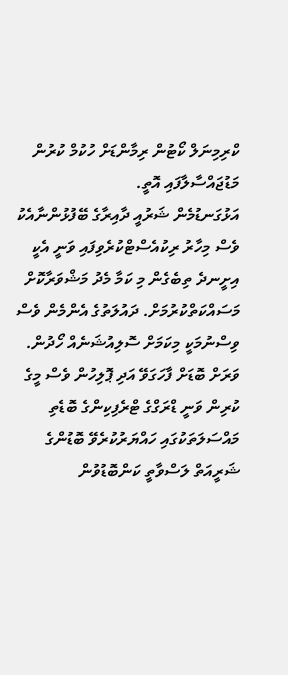ކްރިމިނަލް ކޯޓުން ރިމާންޑަށް ހުކުމް ކުރުން މަޑުޖައްސާލާފައި އޮތީ.
އަޅުގަނޑުމެން ޝަރުއީ ދާއިރާގެ ބޭފުޅުންނާއެކު ވެސް މިހާރު ރިކުއެސްޓްކުރެވިފައި ވަނީ އެކީ އިށީނދެ ތިބެގެން މި ކަމާ މެދު މަޝްވަރާކޮށް މަސައްކަތްކުރުމަށް. ދައުލަތުގެ އެންމެން ވެސް ވިސްނުމަކީ މިކަމަށް ސޮލިއުޝަނެއް ހޯދުން.
ވަރަށް ބޮޑަށް ފާހަގަވޭ އަދި ޕޮލިހުން ވެސް މީގެ ކުރިން ވަނީ ޑްރަގްގެ ޓްރެފިކިންގެ ބޮޑެތި މައްސަލަތަކުގައި ހައްޔަރުކުރެވޭ ބޮޑުންގެ ޝަރީއަތް ލަސްވާތީ ކަންބޮޑުވުން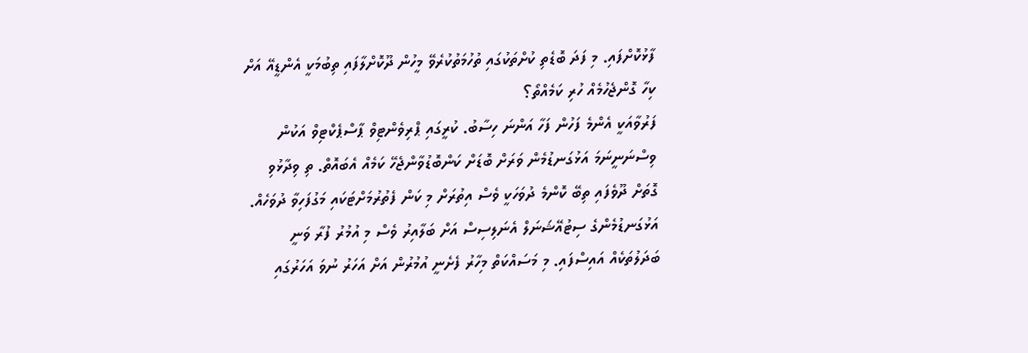ފާޅުކޮށްފައި. މި ފަދަ ބޮޑެތި ކުށްތަކުގައި ތުހުމަތުކުރެވޭ މީހުން ދޫކޮށްލާފައި ތިބުމަކީ އެންޑީއޭ އަށް ކިހާ ގޮންޖެހުމެއް ހުރި ކަމެއްތޯ؟
ފަރުވާއަކީ އެންމެ ފަހުން ފަހާ އަންނަ ހިސާބު. ކުރީގައި ޕްރިވެންޓިވް ޕާސްޕެކްޓިވް އަކުން ވިސްނަނީނަމަ އަޅުގަނޑުމެން ވަރަށް ބޮޑަށް ކަންބޮޑުވާންޖެހޭ ކަމެއް އެބައޮތް. ތި ވިދާޅުވި ގޮތަށް ދޫވެފައި ތިބޭ ކޮންމެ ދުވަހަކީ ވެސް އިތުރަށް މި ކަން ފެތުރުމަށްޓަކައި މަގުފަހިވާ ދުވަހެއް.
އަޅުގަނޑުމެންގެ ސިޓުއޭޝަނަލް އެނަލިސިސް އަށް ބަލާއިރު ވެސް މި އުމުރު ފުރާ ވަނީ ބަދަލުތަކެއް އައިސްފައި. މި މަސައްކަތް މިހާރު ފެށެނީ އުމުރުން އަށް އަހަރު ނުވަ އަހަރުގައި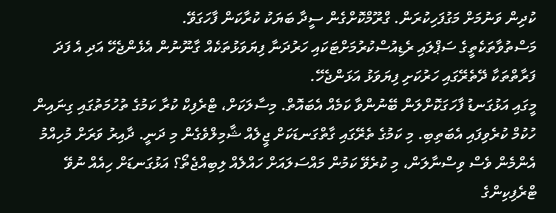ކުދިން ވަނުމަށް މަގުފަހިކުރަން. ގްރޫމްކޮށްގެން ސީދާ ބަޔަކު ކުރާކަން ފާހަގަވޭ.
މަސްތުވާތަކެތީގެ ސަޕްލައި ރެޑިއުސްކުރުމަށްޓަކައި ހަރުދަނާ ފިޔަވަޅުތަކެއް ގާނޫނުން އެޅެންޖެހޭ އަދި އެ ފަދަ ފަރާތްތަކާ ދޭތެރޭގައި ހަރުކަށި ފިޔަވަޅު އަޅަންޖެހޭ.
މީގައި އަޅުގަނޑު ފާހަގަކޮށްލަން ބޭނުންވާ ކަމެއް އެބައޮތް. މިސާލަކަށް، ޓްރެފިކް ކުރާ ކަމުގެ ތުހުމަތުގައި ގިނައިން ހުކުމް ކުރެވިފައި އެބަތިބި. މި ކަމުގެ ތެރޭގައި ގާތްގަނޑަކަށް ޖީލެއް ޝާމިލްވެގެން މި ދަނީ. ދާއިރު ވަރަށް މުހިއްމު އެންމެން ވެސް ވިސްނާލަން، މި ކުރެވޭ ކަމުން މައްސަލައަށް ހައްލެއް ލިބިއްޖެތޯ؟ އަޅުގަނޑަށް ހިއެއް ނުވޭ ޓްރެފިކިންގެ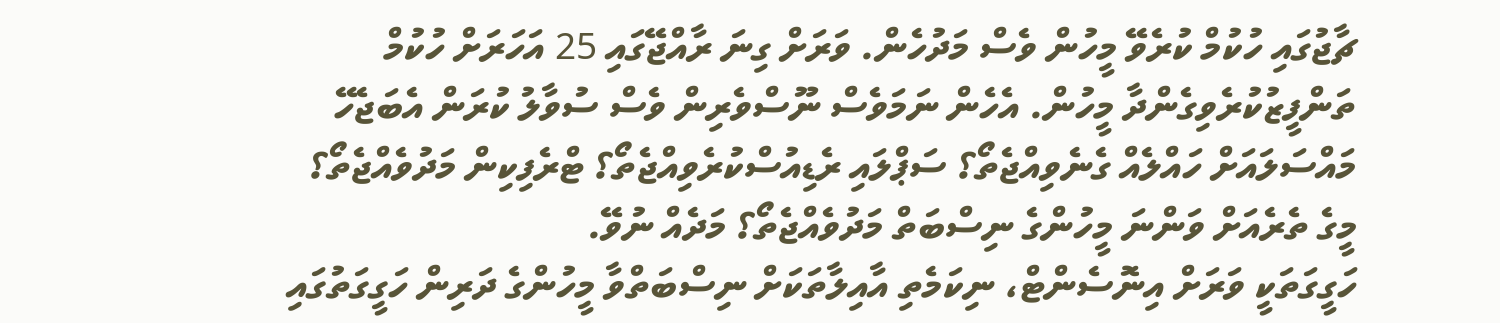ޗާޖުގައި ހުކުމް ކުރެވޭ މީހުން ވެސް މަދުހެން. ވަރަށް ގިނަ ރާއްޖޭގައި 25 އަހަރަށް ހުކުމް ތަންފީޒުކުރެވިގެންދާ މީހުން. އެހެން ނަމަވެސް ނޫސްވެރިން ވެސް ސުވާލު ކުރަން އެބަޖެހޭ މައްސަލައަށް ހައްލެއް ގެނެވިއްޖެތޯ؟ ސަޕްލައި ރެޑިއުސްކުރެވިއްޖެތޯ؟ ޓްރެފިކިން މަދުވެއްޖެތޯ؟ މީގެ ތެރެއަށް ވަންނަ މީހުންގެ ނިސްބަތް މަދުވެއްޖެތޯ؟ މަދެއް ނުވޭ.
ހަގީގަތަކީ ވަރަށް އިނޮސެންޓް، ނިކަމެތި އާއިލާތަކަށް ނިސްބަތްވާ މީހުންގެ ދަރިން ހަގީގަތުގައި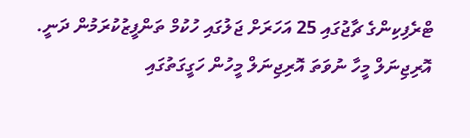ޓްރެފިކިންގެ ޗާޖުގައި 25 އަހަރަށް ޖަލުގައި ހުކުމް ތަންފީޒުކުރަމުން ދަނީ. އޮރިޖިނަލް މީހާ ނުވަތަ އޮރިޖިނަލް މީހުން ހަގީގަތުގައި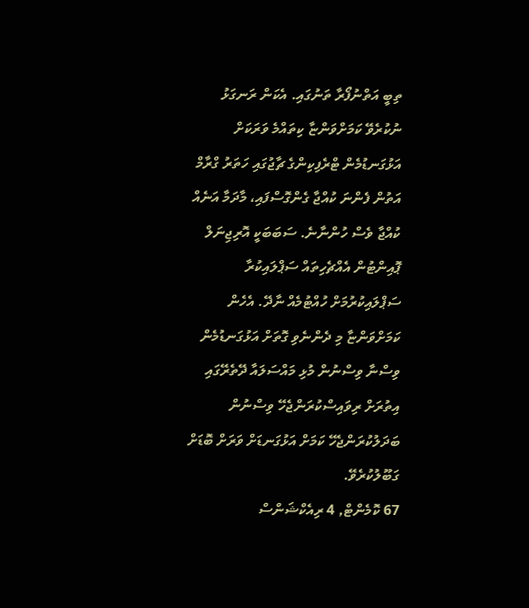ތިބީ އަތްނުފޯރާ ތަނުގައި. އެކަން ރަނގަޅު ނުކުރެވޭ ކަމަށްވަންޏާ ކިތައްމެ ވަރަކަށް އަޅުގަނޑުމެން ޓްރެފިކިންގެ ޗާޖުގައި ހަތަރު ގްރާމް އަތުން ފެންނަ ކުއްޖާ ގެންގޮސްފައި، މާދަމާ އަނެއް ކުއްޖާ ވެސް ހުންނާނެ. ސަބަބަކީ އޮރިޖިނަލް ޕޮއިންޓުން އެއްޗެހިތައް ސަޕްލައިކުރާ ސަޕްލައިކުރުމަށް ހުއްޓުމެއް ނާދޭ. އެހެން ކަމަށްވަންޏާ މި ދެންނެވި ގޮތަށް އަޅުގަނޑުމެން ވިސްނާ ވިސްނުން މުޅި މައްސަލައާ ދޭތެރޭގައި އިތުރަށް ރިވައިސްކުރަންޖެހޭ ވިސްނުން ބަދަލުކުރަންޖެހޭ ކަމަށް އަޅުގަނޑަށް ވަރަށް ބޮޑަށް ގަބޫލުކުރެވޭ.
67 ކޮމެންޓް, 4 ރިއެކްޝަންސް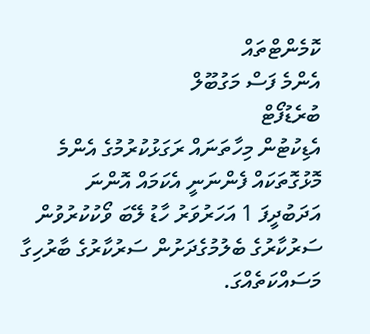ކޮމެންޓްތައް
އެންމެ ފަސް މަގުބޫލް
ބުރެޑުފޯޓް
އެޑިކުޓުން މިހާތަނައް ރަގަޅުކުރުމުގެ އެންމެ މޮޅުގޮތަކައް ފެންނަނީ އެކަމައް އޮންނަ އަދަބުދީފަ 1 އަހަރުވަރު ހާޑު ލޭބަ ވޯކުކުރުވުން ސަރުކާރުގެ ބެލުމުގެދަށުން ސަރުކާރުގެ ބާރުހިގާ މަސައްކަތެއްގަ.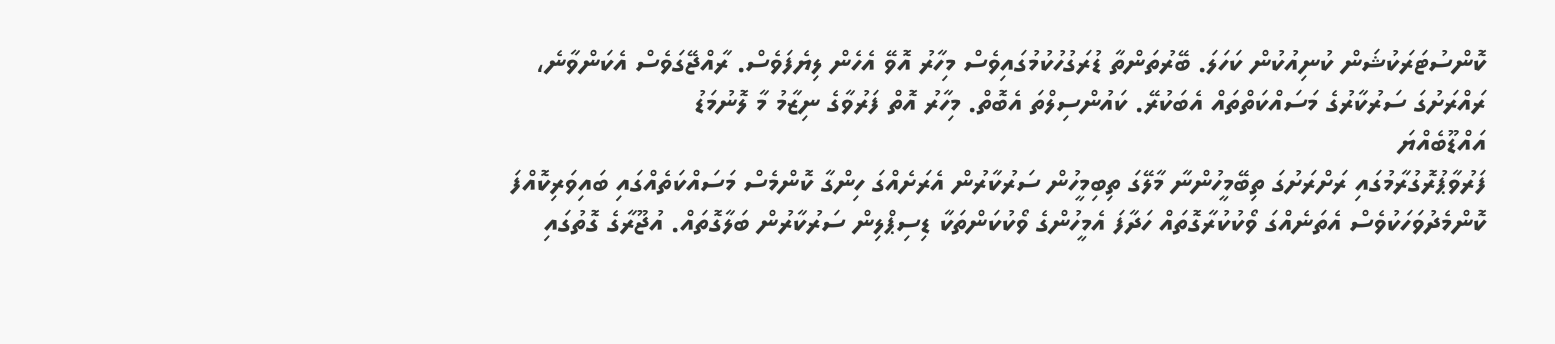ކޮންސުޓަރަކުޝަން ކުނިއުކުން ކަހަލަ. ބޭރުތަންތާ ޑުރަގުހުކުމުގައިވެސް މިހާރު އޮވޭ އެހެން ލިޔެފަވެސް. ރާއްޖޭގަވެސް އެކަންވާނެ، ރައްރަށުގަ ސަރުކާރުގެ މަސައްކަތްތައް އެބަކުރޭ. ކައުންސިލްތަ އެބޮތް. މިހާރު އޮތް ފަރުވާގެ ނިޒާމު މާ ލޮނުމަޑު
އައްޑޫބެއްޔަ
ފަރުވާޕުރޮގުރާމުގައި ރަށްރަށުގަ ތިބޭމީހުންނާ މާލޭގަ ތިބިމީހުން ސަރުކާރުން އެރަށެއްގަ ހިންގާ ކޮންމެސް މަސައްކަތެއްގައި ބައިވަރިކޮއްފަ ކޮންމެދުވަހަކުވެސް އެތަނެއްގަ ވޯކުކުރާގޮތައް ހަދާފަ އެމީހުންގެ ވޯކުކަންތަކާ ޑިސިޕްލިން ސަރުކާރުން ބަލާގޮތައް. އުޖޫރާގެ ގޮތުގައި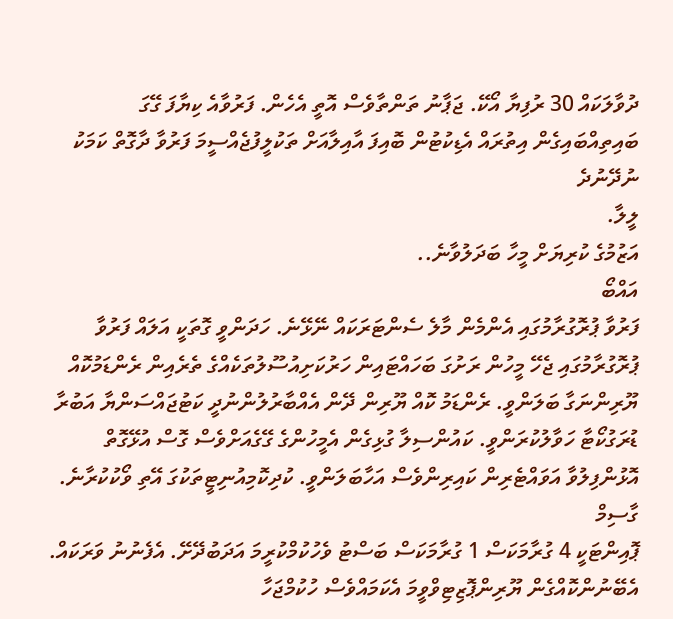ދުވާލަކައް 30 ރުފިޔާ އޯކޭ. ޖަޕާނު ތަންތާވެސް އޮތީ އެހެން. ފަރުވާއެ ކިޔާފަ ގޭގަ ބައިތިއްބައިގެން އިތުރައް އެޑިކުޓުން ބޮއިފަ އާއިލާއަށް ތަކުލީފުޖެއްސީމަ ފަރުވާ ދާގޮތް ކަމަކު ނުދޭނުދެ
ލީލާ.
އަޒުމުގެ ކުރިޔަށް މީހާ ބަދަލުވާނެ..
އައްބޯ
ފަރުވާ ޕުރޮގުރާމުގައި އެންމެން މާލެ ސެންޓަރަކައް ނޭޅޭނެ. ހަދަންވީ ގޮތަކީ އަލައް ފަރުވާ ޕުރޮގުރާމުގައި ޖެހޭ މީހުން ރަށުގަ ބަހައްޓައިން ހަރުކަށިއުސޫލުތަކެއްގެ ތެރެއިން ރެންޑަމުކޮއް ޔޫރިންނަގާ ބަލަންވީ. ރެންޑަމު ކޮއް ޔޫރިން ދޭން އެއްބާރުލުންނުދީ ކަޓުޖައްސަންޔާ އަބުރާ ޑުރަގުކޯޓާ ހަވާލުކުރަންވީ. ކައުންސިލާ ގުޅިގެން އެމީހުންގެ ގޭގެއަށްވެސް ގޮސް އުޅޭގޮތް އޮޅުންފިލުވާ އަވައްޓެރިން ކައިރިންވެސް އަހާބަލަންވީ. ކުދިކޮމިއުނިޓީތަކުގަ އޭތި ވޯކުކުރާނެ.
ގާސިމް
ޕޮއިންޓަކީ 4 ގުރާމަކަސް 1 ގުރާމަކަސް ބަސްޓު ވެހުކުމްކުރީމަ އަދަބުދޭށޭ. އެފެނުނު ވަރަކައް. އެބޭނުންކޮއްގެން ޔޫރިންޕޮޒިޓިވްވީމަ އެކަމައްވެސް ހުކުމްޖަހާ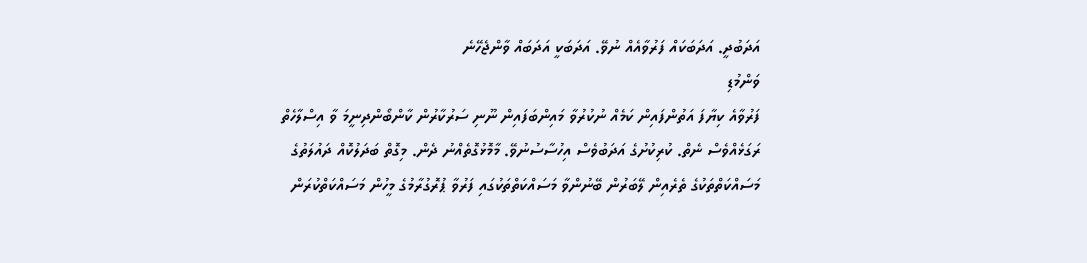އަދަބުދީ. އަދަބަކައް ފަރުވާއެއް ނުވޭ. އަދަބަކީ އަދަބައް ވާންޖެހޭނެ
ވަންމުޑި
ފަރުވާއެ ކިޔާފަ އަތުންފައިން ކަމެއް ނުކުރުވާ މައިންބަފައިން ނޫނި ސަރުކާރުން ކާންބޯންދިނީމަ ވާ އިސްލާހެތް ރަގަޅެއްވެސް ނެތް. ކުރިކުށުގެ އަދަބުވެސް އިހުސާސުނުވޭ. މާމޮޅުގޮތެއްނު ދެން. މިގޮތް ބަދަލުކޮއް ދައުލަތުގެ މަސައްކަތްތަކުގެ ތެރެއިން ލޭބަރުން ބޭނުންވާ މަސައްކަތްތަކުގައި ފަރުވާ ޕުރޮގުރާމުގެ މީހުން މަސައްކަތްކުރަން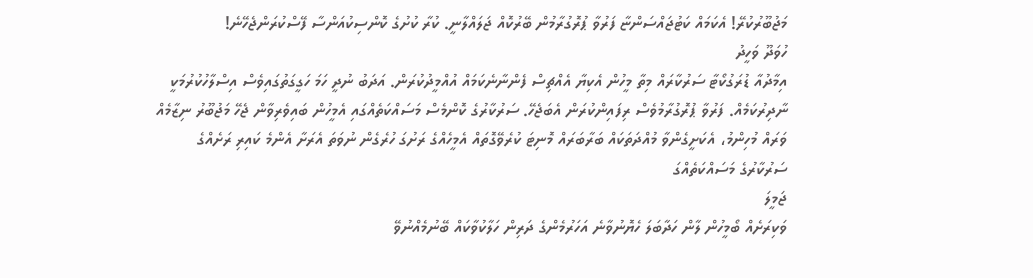މަޖުބޫރުކުރޭ! އެކަމައް ކަޓުޖައްސަންޏާ ފަރުވާ ޕުރޮގުރާމުން ބޭރުކޮއް ޖަލައްލާނީ. ކުރާ ކުށުގެ ކޮންސިކުއަންސާ ފޭސްކުރަންޖެހޭނެ!
ހުވަދޫ ވަހީދު
އިމާދުއާ ޑުރަގުކޯޓާ ސަރުކާރައް މިތާ މީހުން އެކިޔާ އެއްޗިސް ފެންނާނެކަމައް އުއްމީދުކުރަން. އަދަބު ނުދީ ހަމަ ހަގީގަތުގައިވެސް އިސްލާހުކުރުމަކީ ނާދިރުކަމެއް. ފަރުވާ ޕުރޮގުރާމުވެސް ރިފައިންކުރަން އެބަޖެހޭ. ސަރުކާރުގެ ކޮންމެސް މަސައްކަތެއްގައި އެމީހުން ބައިވެރިވާން ޖެހޭ މަޖުބޫރު ނިޒާމެއް ވަރައް މުހިންމު، އެކަށީގެންވާ މުއްދަތަކައް ބަރާބަރައް މޮނިޓަ ކުރެވޭގޮތައް އެމީހެއްގެ ރަށުގަ ހުރެގެން ނުވަތަ އެރަށާ އެންމެ ކައިރި ރަށެއްގެ ސަރުކާރުގެ މަސައްކަތެއްގަ
ޖަމީލަ
ވަކިރަށެއް ބޯމީހުން ލާން ހަދާބަލަ ހެޔޮނުވާނެ އަހަރުމެންގެ ދަރިން ހަލާކުވާކައް ބޭނުމެއްނުވޭ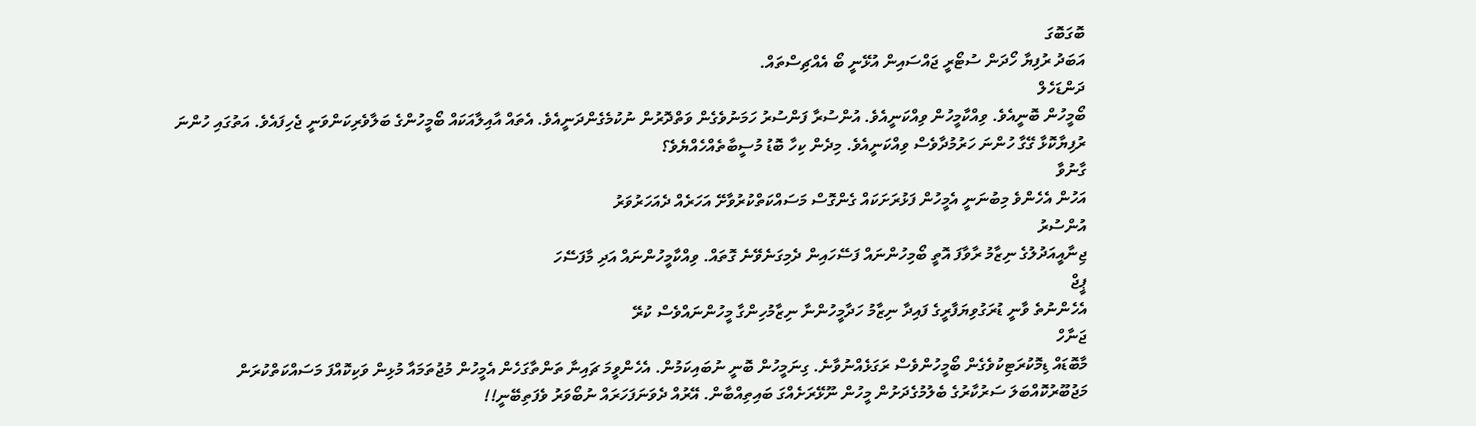ބޮގަބޮގަ
އަބަދު ރުފިޔާ ހޯދަން ސުޓޯރީ ޖައްސައިން އުޅޭނީ ބޯ އެއްޗިސްތައް.
ދަންޑަހެލް
ބޯމީހުން ބޮނީއެވެ. ވިއްކާމީހުން ވިއްކަނީއެވެ. އުންސުރާ ފަންސުރު ހަމަނުވެގެން ވަތްދޮރުން ނުކުމެގެންދަނީއެވެ. އެތައް އާއިލާއަކައް ބޯމީހުންގެ ބަލާވެރިކަންވަނީ ޖެހިފައެވެ. އަތުގައި ހުންނަ ރުފިޔާކޮޅާ ގޭގާ ހުންނަ ހަރުމުދާވެސް ވިއްކަނީއެވެ. މިދެން ކިހާ ބޮޑު މުސީބާތެއްހެއްޔެވެ؟
ގާނުވާ
އަހުން އެހެންވެ މިބުނަނީ އެމީހުން ފަޅުރަށަކައް ގެންގޮސް މަސައްކަތްކުރުވާށޭ އަހަރެއް ދެއަހަރުވަރު
އުންސުރު
ޖިނާއީއަދުލުގެ ނިޒާމު ރާވާފަ އޮތީ ބޯމިހުންނައް ފަސޭހައިން ދެމިގަނެވޭނެ ގޮތައް. ވިއްކާމީހުންނައް އަދި މާފަސޭހަ
ޕީޖް
އެހެންނުތެ ވާނީ ޑުރަގުވިޔަފާރީގެ ފައިދާ ނިޒާމު ހަދާމީހުންނާ ނިޒާމުހިންގާ މީހުންނައްވެސް ކުރޭ
ޖަނާހް
މާބޮޑައް ޑިމޮކުރަޓިކުވެގެން ބޯމީހުންވެސް ރަގަޅެއްނުވާނެ. ގިނަމީހުން ބޮނީ ނުބައިކަމުން. އެހެންވީމަ ޗައިނާ ތަންތާގަހެން އެމީހުން މުޖުތަމައާ މުޅިން ވަކިކޮއްފަ މަސައްކަތްކުރަން މަޖުބޫރުކޮއްބަލަ ސަރުކާރުގެ ބެލުމުގެދަށުން މީހުން ނޫޅޭރަށެއްގަ ބައިތިއްބާން. އޭރުއް ދެވަނަފަހަރައް ނުބޯވަރު ވެފަތިބޭނީ!!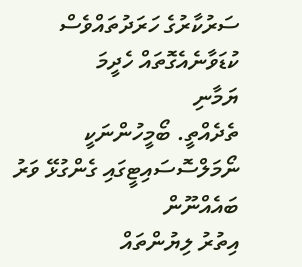ސަރުކާރުގެ ހަރަދުތައްވެސް ކުޑަވާނެއެގޮތައް ހެދީމަ
ޔަމާނި
ތެދެއްތީ. ބޯމީހުންނަކީ ނޯމަލްސޮސައިޓީގައި ގެންގުޅޭ ވަރު ބައެއްނޫން
އިތުރު ލިޔުންތައް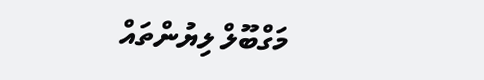މަގްބޫލް ލިޔުންތައް